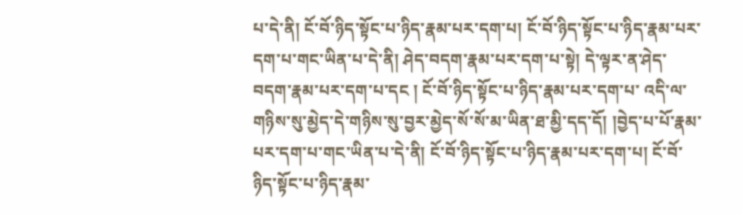པ་དེ་ནི། ངོ་བོ་ཉིད་སྟོང་པ་ཉིད་རྣམ་པར་དག་པ། ངོ་བོ་ཉིད་སྟོང་པ་ཉིད་རྣམ་པར་དག་པ་གང་ཡིན་པ་དེ་ནི། ཤེད་བདག་རྣམ་པར་དག་པ་སྟེ། དེ་ལྟར་ན་ཤེད་བདག་རྣམ་པར་དག་པ་དང ། ངོ་བོ་ཉིད་སྟོང་པ་ཉིད་རྣམ་པར་དག་པ་ འདི་ལ་གཉིས་སུ་མྱེད་དེ་གཉིས་སུ་བྱར་མྱེད་སོ་སོ་མ་ཡིན་ཐ་མྱི་དད་དོ། །བྱེད་པ་པོ་རྣམ་པར་དག་པ་གང་ཡིན་པ་དེ་ནི། ངོ་བོ་ཉིད་སྟོང་པ་ཉིད་རྣམ་པར་དག་པ། ངོ་བོ་ཉིད་སྟོང་པ་ཉིད་རྣམ་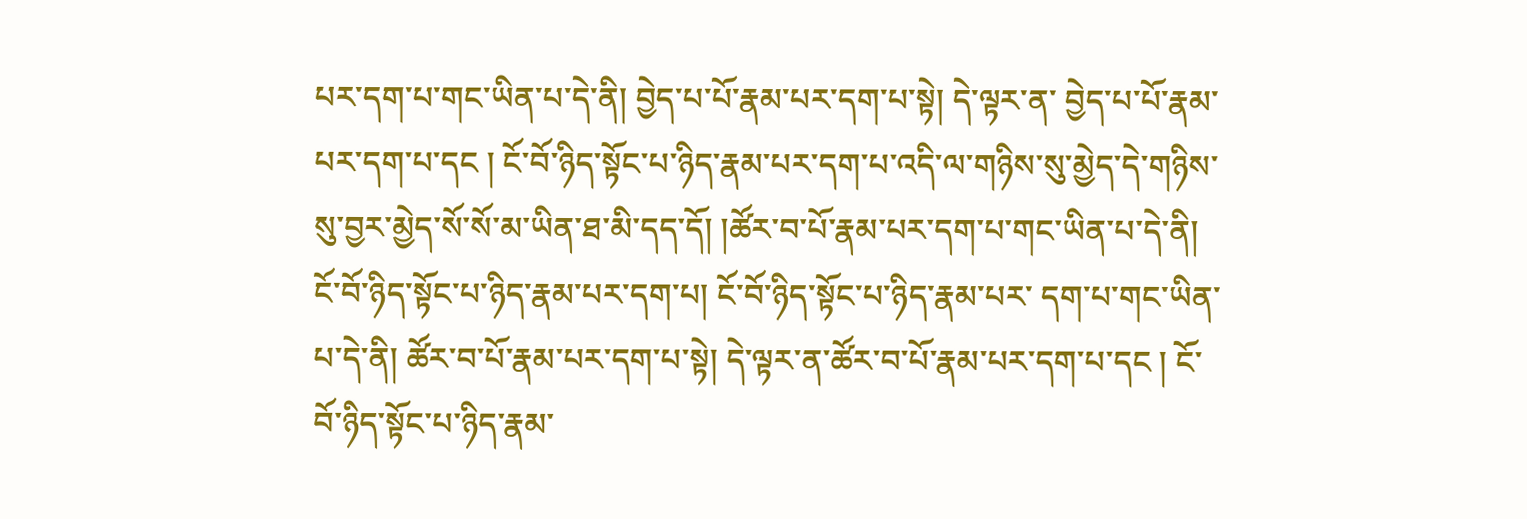པར་དག་པ་གང་ཡིན་པ་དེ་ནི། བྱེད་པ་པོ་རྣམ་པར་དག་པ་སྟེ། དེ་ལྟར་ན་ བྱེད་པ་པོ་རྣམ་པར་དག་པ་དང ། ངོ་བོ་ཉིད་སྟོང་པ་ཉིད་རྣམ་པར་དག་པ་འདི་ལ་གཉིས་སུ་མྱེད་དེ་གཉིས་སུ་བྱར་མྱེད་སོ་སོ་མ་ཡིན་ཐ་མི་དད་དོ། །ཚོར་བ་པོ་རྣམ་པར་དག་པ་གང་ཡིན་པ་དེ་ནི། ངོ་བོ་ཉིད་སྟོང་པ་ཉིད་རྣམ་པར་དག་པ། ངོ་བོ་ཉིད་སྟོང་པ་ཉིད་རྣམ་པར་ དག་པ་གང་ཡིན་པ་དེ་ནི། ཚོར་བ་པོ་རྣམ་པར་དག་པ་སྟེ། དེ་ལྟར་ན་ཚོར་བ་པོ་རྣམ་པར་དག་པ་དང ། ངོ་བོ་ཉིད་སྟོང་པ་ཉིད་རྣམ་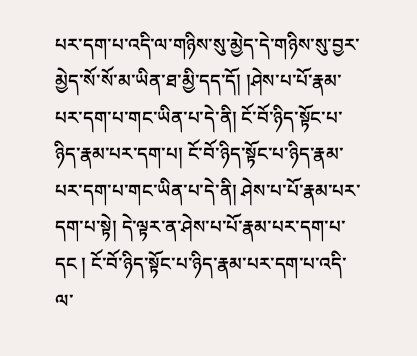པར་དག་པ་འདི་ལ་གཉིས་སུ་མྱེད་དེ་གཉིས་སུ་བྱར་མྱེད་སོ་སོ་མ་ཡིན་ཐ་མྱི་དད་དོ། །ཤེས་པ་པོ་རྣམ་པར་དག་པ་གང་ཡིན་པ་དེ་ནི། ངོ་བོ་ཉིད་སྟོང་པ་ཉིད་རྣམ་པར་དག་པ། ངོ་བོ་ཉིད་སྟོང་པ་ཉིད་རྣམ་པར་དག་པ་གང་ཡིན་པ་དེ་ནི། ཤེས་པ་པོ་རྣམ་པར་དག་པ་སྟེ། དེ་ལྟར་ན་ཤེས་པ་པོ་རྣམ་པར་དག་པ་དང ། ངོ་བོ་ཉིད་སྟོང་པ་ཉིད་རྣམ་པར་དག་པ་འདི་ལ་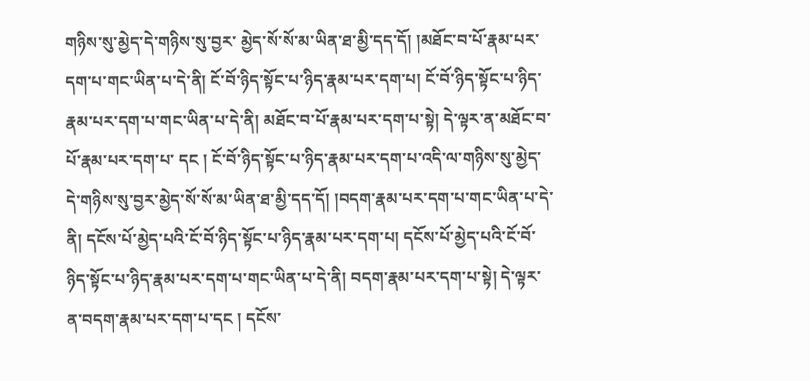གཉིས་སུ་མྱེད་དེ་གཉིས་སུ་བྱར་ མྱེད་སོ་སོ་མ་ཡིན་ཐ་མྱི་དད་དོ། །མཐོང་བ་པོ་རྣམ་པར་དག་པ་གང་ཡིན་པ་དེ་ནི། ངོ་བོ་ཉིད་སྟོང་པ་ཉིད་རྣམ་པར་དག་པ། ངོ་བོ་ཉིད་སྟོང་པ་ཉིད་རྣམ་པར་དག་པ་གང་ཡིན་པ་དེ་ནི། མཐོང་བ་པོ་རྣམ་པར་དག་པ་སྟེ། དེ་ལྟར་ན་མཐོང་བ་པོ་རྣམ་པར་དག་པ་ དང ། ངོ་བོ་ཉིད་སྟོང་པ་ཉིད་རྣམ་པར་དག་པ་འདི་ལ་གཉིས་སུ་མྱེད་དེ་གཉིས་སུ་བྱར་མྱེད་སོ་སོ་མ་ཡིན་ཐ་མྱི་དད་དོ། །བདག་རྣམ་པར་དག་པ་གང་ཡིན་པ་དེ་ནི། དངོས་པོ་མྱེད་པའི་ངོ་བོ་ཉིད་སྟོང་པ་ཉིད་རྣམ་པར་དག་པ། དངོས་པོ་མྱེད་པའི་ངོ་བོ་
ཉིད་སྟོང་པ་ཉིད་རྣམ་པར་དག་པ་གང་ཡིན་པ་དེ་ནི། བདག་རྣམ་པར་དག་པ་སྟེ། དེ་ལྟར་ན་བདག་རྣམ་པར་དག་པ་དང ། དངོས་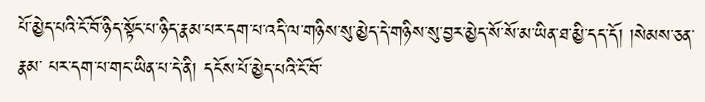པོ་མྱེད་པའི་ངོ་བོ་ཉིད་སྟོང་པ་ཉིད་རྣམ་པར་དག་པ་འདི་ལ་གཉིས་སུ་མྱེད་དེ་གཉིས་སུ་བྱར་མྱེད་སོ་སོ་མ་ཡིན་ཐ་མྱི་དད་དོ། །སེམས་ཅན་རྣམ་ པར་དག་པ་གང་ཡིན་པ་དེ་ནི། དངོས་པོ་མྱེད་པའི་ངོ་བོ་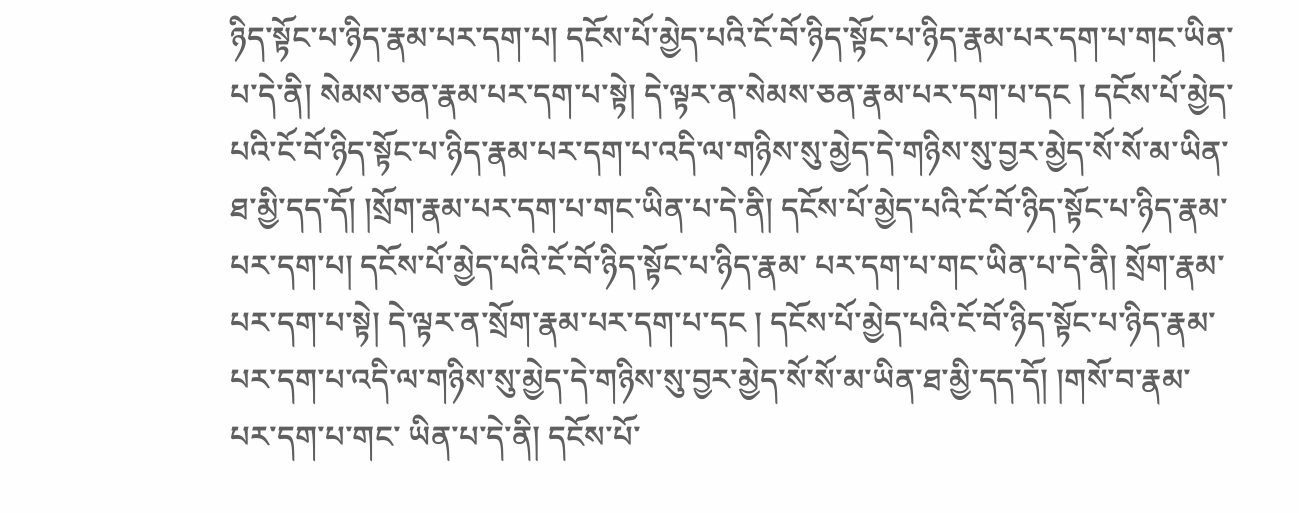ཉིད་སྟོང་པ་ཉིད་རྣམ་པར་དག་པ། དངོས་པོ་མྱེད་པའི་ངོ་བོ་ཉིད་སྟོང་པ་ཉིད་རྣམ་པར་དག་པ་གང་ཡིན་པ་དེ་ནི། སེམས་ཅན་རྣམ་པར་དག་པ་སྟེ། དེ་ལྟར་ན་སེམས་ཅན་རྣམ་པར་དག་པ་དང ། དངོས་པོ་མྱེད་ པའི་ངོ་བོ་ཉིད་སྟོང་པ་ཉིད་རྣམ་པར་དག་པ་འདི་ལ་གཉིས་སུ་མྱེད་དེ་གཉིས་སུ་བྱར་མྱེད་སོ་སོ་མ་ཡིན་ཐ་མྱི་དད་དོ། །སྲོག་རྣམ་པར་དག་པ་གང་ཡིན་པ་དེ་ནི། དངོས་པོ་མྱེད་པའི་ངོ་བོ་ཉིད་སྟོང་པ་ཉིད་རྣམ་པར་དག་པ། དངོས་པོ་མྱེད་པའི་ངོ་བོ་ཉིད་སྟོང་པ་ཉིད་རྣམ་ པར་དག་པ་གང་ཡིན་པ་དེ་ནི། སྲོག་རྣམ་པར་དག་པ་སྟེ། དེ་ལྟར་ན་སྲོག་རྣམ་པར་དག་པ་དང ། དངོས་པོ་མྱེད་པའི་ངོ་བོ་ཉིད་སྟོང་པ་ཉིད་རྣམ་པར་དག་པ་འདི་ལ་གཉིས་སུ་མྱེད་དེ་གཉིས་སུ་བྱར་མྱེད་སོ་སོ་མ་ཡིན་ཐ་མྱི་དད་དོ། །གསོ་བ་རྣམ་པར་དག་པ་གང་ ཡིན་པ་དེ་ནི། དངོས་པོ་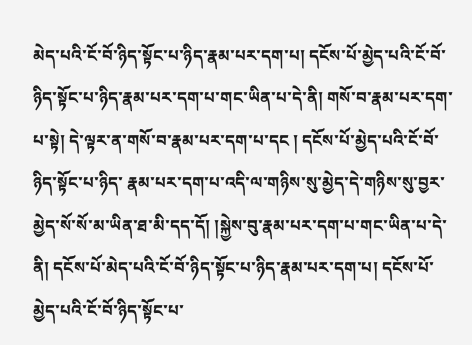མེད་པའི་ངོ་བོ་ཉིད་སྟོང་པ་ཉིད་རྣམ་པར་དག་པ། དངོས་པོ་མྱེད་པའི་ངོ་བོ་ཉིད་སྟོང་པ་ཉིད་རྣམ་པར་དག་པ་གང་ཡིན་པ་དེ་ནི། གསོ་བ་རྣམ་པར་དག་པ་སྟེ། དེ་ལྟར་ན་གསོ་བ་རྣམ་པར་དག་པ་དང ། དངོས་པོ་མྱེད་པའི་ངོ་བོ་ཉིད་སྟོང་པ་ཉིད་ རྣམ་པར་དག་པ་འདི་ལ་གཉིས་སུ་མྱེད་དེ་གཉིས་སུ་བྱར་མྱེད་སོ་སོ་མ་ཡིན་ཐ་མི་དད་དོ། །སྐྱེས་བུ་རྣམ་པར་དག་པ་གང་ཡིན་པ་དེ་ནི། དངོས་པོ་མེད་པའི་ངོ་བོ་ཉིད་སྟོང་པ་ཉིད་རྣམ་པར་དག་པ། དངོས་པོ་མྱེད་པའི་ངོ་བོ་ཉིད་སྟོང་པ་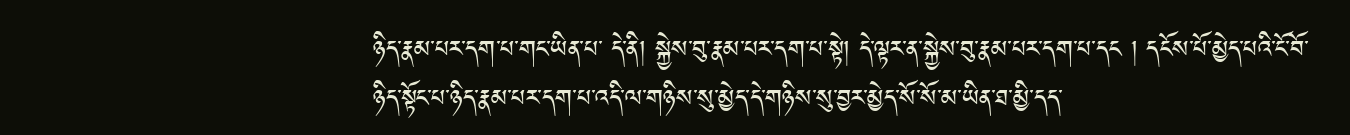ཉིད་རྣམ་པར་དག་པ་གང་ཡིན་པ་ དེ་ནི། སྐྱེས་བུ་རྣམ་པར་དག་པ་སྟེ། དེ་ལྟར་ན་སྐྱེས་བུ་རྣམ་པར་དག་པ་དང ། དངོས་པོ་མྱེད་པའི་ངོ་བོ་ཉིད་སྟོང་པ་ཉིད་རྣམ་པར་དག་པ་འདི་ལ་གཉིས་སུ་མྱེད་དེ་གཉིས་སུ་བྱར་མྱེད་སོ་སོ་མ་ཡིན་ཐ་མྱི་དད་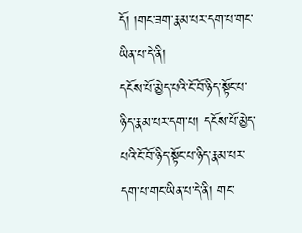དོ། །གང་ཟག་རྣམ་པར་དག་པ་གང་ཡིན་པ་དེ་ནི།
དངོས་པོ་མྱེད་པའི་ངོ་བོ་ཉིད་སྟོང་པ་ཉིད་རྣམ་པར་དག་པ། དངོས་པོ་མྱེད་པའི་ངོ་བོ་ཉིད་སྟོང་པ་ཉིད་རྣམ་པར་དག་པ་གང་ཡིན་པ་དེ་ནི། གང་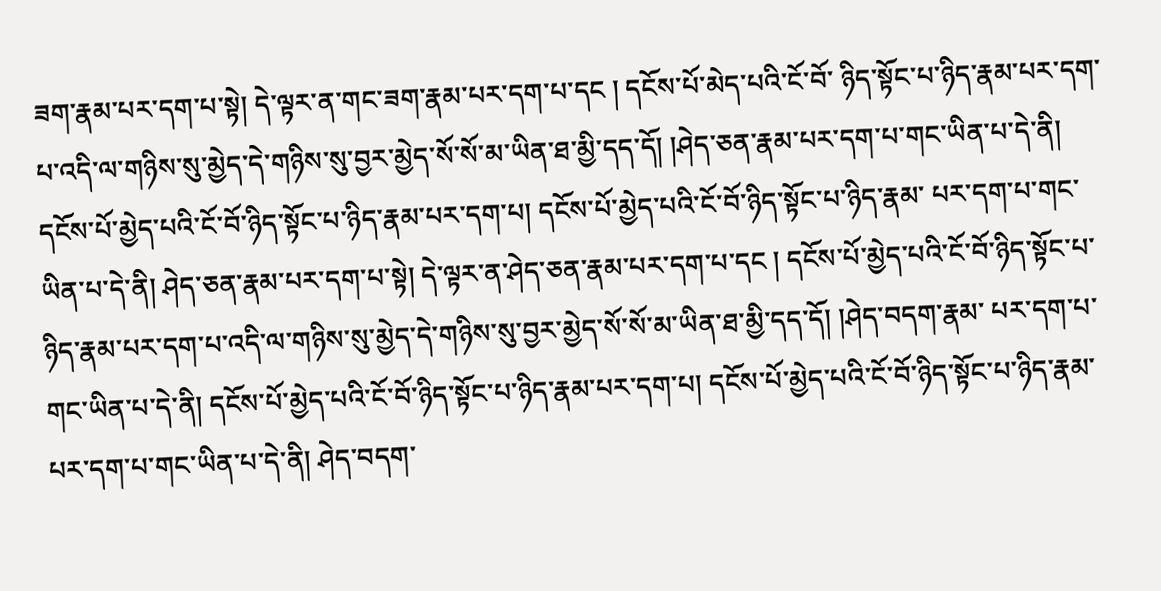ཟག་རྣམ་པར་དག་པ་སྟེ། དེ་ལྟར་ན་གང་ཟག་རྣམ་པར་དག་པ་དང ། དངོས་པོ་མེད་པའི་ངོ་བོ་ ཉིད་སྟོང་པ་ཉིད་རྣམ་པར་དག་པ་འདི་ལ་གཉིས་སུ་མྱེད་དེ་གཉིས་སུ་བྱར་མྱེད་སོ་སོ་མ་ཡིན་ཐ་མྱི་དད་དོ། །ཤེད་ཅན་རྣམ་པར་དག་པ་གང་ཡིན་པ་དེ་ནི། དངོས་པོ་མྱེད་པའི་ངོ་བོ་ཉིད་སྟོང་པ་ཉིད་རྣམ་པར་དག་པ། དངོས་པོ་མྱེད་པའི་ངོ་བོ་ཉིད་སྟོང་པ་ཉིད་རྣམ་ པར་དག་པ་གང་ཡིན་པ་དེ་ནི། ཤེད་ཅན་རྣམ་པར་དག་པ་སྟེ། དེ་ལྟར་ན་ཤེད་ཅན་རྣམ་པར་དག་པ་དང ། དངོས་པོ་མྱེད་པའི་ངོ་བོ་ཉིད་སྟོང་པ་ཉིད་རྣམ་པར་དག་པ་འདི་ལ་གཉིས་སུ་མྱེད་དེ་གཉིས་སུ་བྱར་མྱེད་སོ་སོ་མ་ཡིན་ཐ་མྱི་དད་དོ། །ཤེད་བདག་རྣམ་ པར་དག་པ་གང་ཡིན་པ་དེ་ནི། དངོས་པོ་མྱེད་པའི་ངོ་བོ་ཉིད་སྟོང་པ་ཉིད་རྣམ་པར་དག་པ། དངོས་པོ་མྱེད་པའི་ངོ་བོ་ཉིད་སྟོང་པ་ཉིད་རྣམ་པར་དག་པ་གང་ཡིན་པ་དེ་ནི། ཤེད་བདག་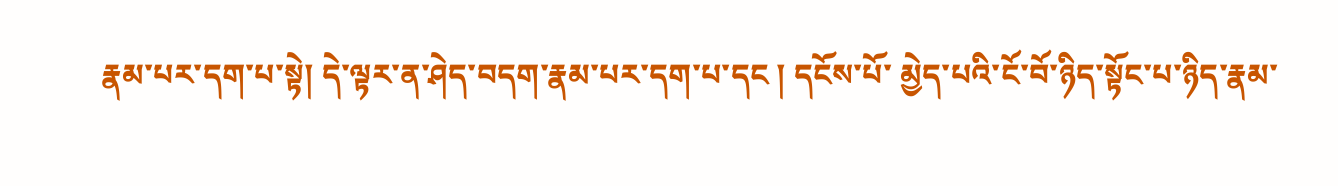རྣམ་པར་དག་པ་སྟེ། དེ་ལྟར་ན་ཤེད་བདག་རྣམ་པར་དག་པ་དང ། དངོས་པོ་ མྱེད་པའི་ངོ་བོ་ཉིད་སྟོང་པ་ཉིད་རྣམ་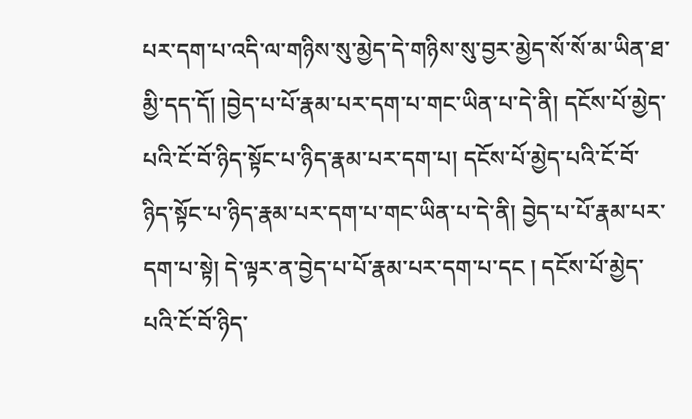པར་དག་པ་འདི་ལ་གཉིས་སུ་མྱེད་དེ་གཉིས་སུ་བྱར་མྱེད་སོ་སོ་མ་ཡིན་ཐ་མྱི་དད་དོ། །བྱེད་པ་པོ་རྣམ་པར་དག་པ་གང་ཡིན་པ་དེ་ནི། དངོས་པོ་མྱེད་པའི་ངོ་བོ་ཉིད་སྟོང་པ་ཉིད་རྣམ་པར་དག་པ། དངོས་པོ་མྱེད་པའི་ངོ་བོ་ ཉིད་སྟོང་པ་ཉིད་རྣམ་པར་དག་པ་གང་ཡིན་པ་དེ་ནི། བྱེད་པ་པོ་རྣམ་པར་དག་པ་སྟེ། དེ་ལྟར་ན་བྱེད་པ་པོ་རྣམ་པར་དག་པ་དང ། དངོས་པོ་མྱེད་པའི་ངོ་བོ་ཉིད་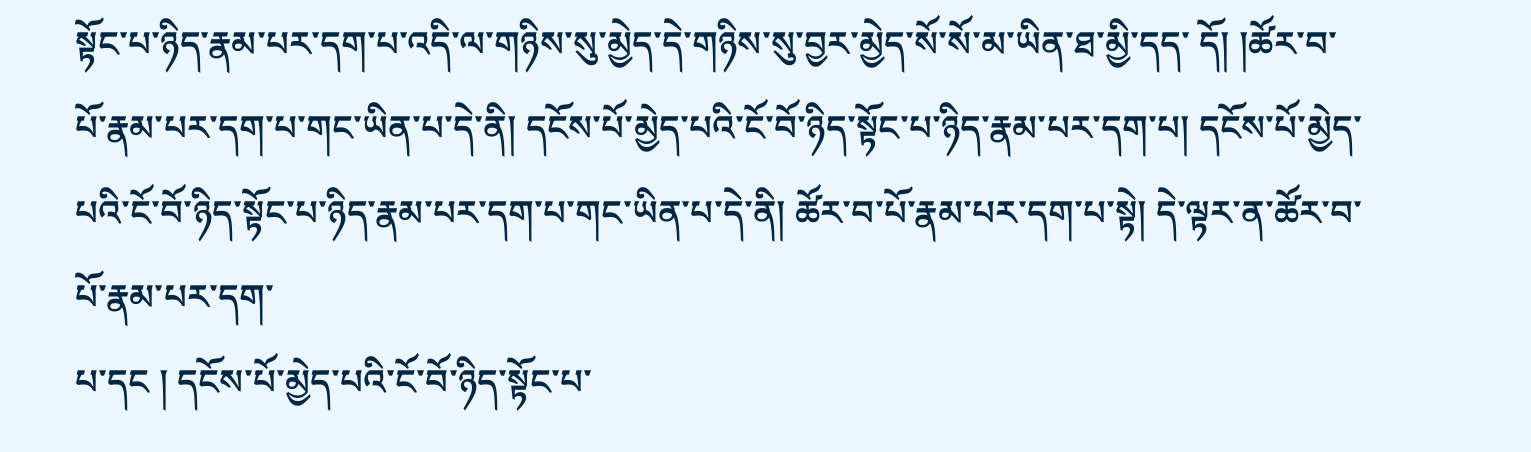སྟོང་པ་ཉིད་རྣམ་པར་དག་པ་འདི་ལ་གཉིས་སུ་མྱེད་དེ་གཉིས་སུ་བྱར་མྱེད་སོ་སོ་མ་ཡིན་ཐ་མྱི་དད་ དོ། །ཚོར་བ་པོ་རྣམ་པར་དག་པ་གང་ཡིན་པ་དེ་ནི། དངོས་པོ་མྱེད་པའི་ངོ་བོ་ཉིད་སྟོང་པ་ཉིད་རྣམ་པར་དག་པ། དངོས་པོ་མྱེད་པའི་ངོ་བོ་ཉིད་སྟོང་པ་ཉིད་རྣམ་པར་དག་པ་གང་ཡིན་པ་དེ་ནི། ཚོར་བ་པོ་རྣམ་པར་དག་པ་སྟེ། དེ་ལྟར་ན་ཚོར་བ་པོ་རྣམ་པར་དག་
པ་དང ། དངོས་པོ་མྱེད་པའི་ངོ་བོ་ཉིད་སྟོང་པ་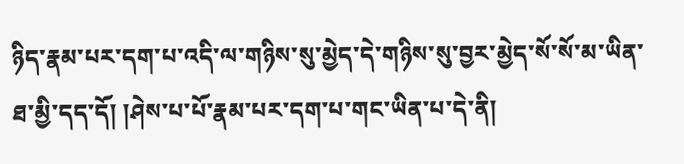ཉིད་རྣམ་པར་དག་པ་འདི་ལ་གཉིས་སུ་མྱེད་དེ་གཉིས་སུ་བྱར་མྱེད་སོ་སོ་མ་ཡིན་ཐ་མྱི་དད་དོ། །ཤེས་པ་པོ་རྣམ་པར་དག་པ་གང་ཡིན་པ་དེ་ནི།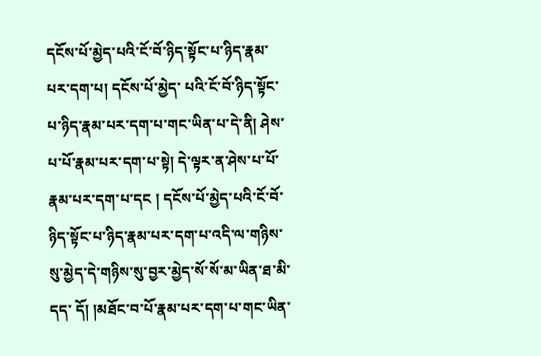དངོས་པོ་མྱེད་པའི་ངོ་བོ་ཉིད་སྟོང་པ་ཉིད་རྣམ་པར་དག་པ། དངོས་པོ་མྱེད་ པའི་ངོ་བོ་ཉིད་སྟོང་པ་ཉིད་རྣམ་པར་དག་པ་གང་ཡིན་པ་དེ་ནི། ཤེས་པ་པོ་རྣམ་པར་དག་པ་སྟེ། དེ་ལྟར་ན་ཤེས་པ་པོ་རྣམ་པར་དག་པ་དང ། དངོས་པོ་མྱེད་པའི་ངོ་བོ་ཉིད་སྟོང་པ་ཉིད་རྣམ་པར་དག་པ་འདི་ལ་གཉིས་སུ་མྱེད་དེ་གཉིས་སུ་བྱར་མྱེད་སོ་སོ་མ་ཡིན་ཐ་མི་དད་ དོ། །མཐོང་བ་པོ་རྣམ་པར་དག་པ་གང་ཡིན་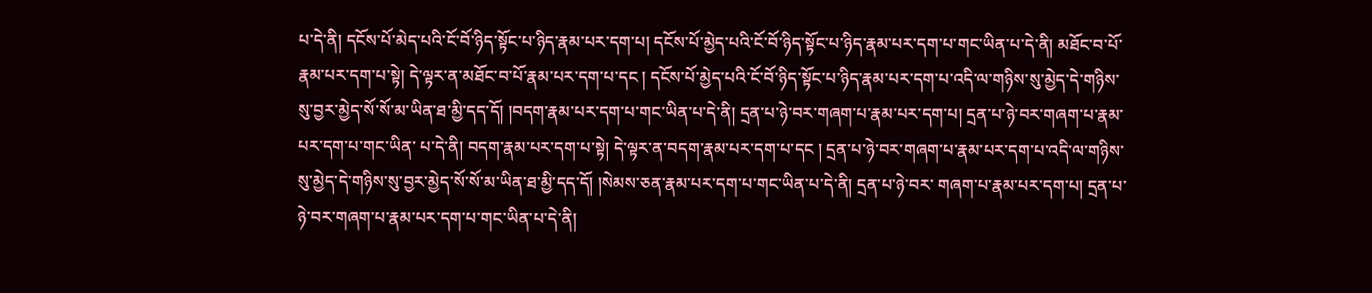པ་དེ་ནི། དངོས་པོ་མེད་པའི་ངོ་བོ་ཉིད་སྟོང་པ་ཉིད་རྣམ་པར་དག་པ། དངོས་པོ་མྱེད་པའི་ངོ་བོ་ཉིད་སྟོང་པ་ཉིད་རྣམ་པར་དག་པ་གང་ཡིན་པ་དེ་ནི། མཐོང་བ་པོ་རྣམ་པར་དག་པ་སྟེ། དེ་ལྟར་ན་མཐོང་བ་པོ་རྣམ་པར་དག་པ་དང ། དངོས་པོ་མྱེད་པའི་ངོ་བོ་ཉིད་སྟོང་པ་ཉིད་རྣམ་པར་དག་པ་འདི་ལ་གཉིས་སུ་མྱེད་དེ་གཉིས་སུ་བྱར་མྱེད་སོ་སོ་མ་ཡིན་ཐ་མྱི་དད་དོ། །བདག་རྣམ་པར་དག་པ་གང་ཡིན་པ་དེ་ནི། དྲན་པ་ཉེ་བར་གཞག་པ་རྣམ་པར་དག་པ། དྲན་པ་ཉེ་བར་གཞག་པ་རྣམ་པར་དག་པ་གང་ཡིན་ པ་དེ་ནི། བདག་རྣམ་པར་དག་པ་སྟེ། དེ་ལྟར་ན་བདག་རྣམ་པར་དག་པ་དང ། དྲན་པ་ཉེ་བར་གཞག་པ་རྣམ་པར་དག་པ་འདི་ལ་གཉིས་སུ་མྱེད་དེ་གཉིས་སུ་བྱར་མྱེད་སོ་སོ་མ་ཡིན་ཐ་མྱི་དད་དོ། །སེམས་ཅན་རྣམ་པར་དག་པ་གང་ཡིན་པ་དེ་ནི། དྲན་པ་ཉེ་བར་ གཞག་པ་རྣམ་པར་དག་པ། དྲན་པ་ཉེ་བར་གཞག་པ་རྣམ་པར་དག་པ་གང་ཡིན་པ་དེ་ནི།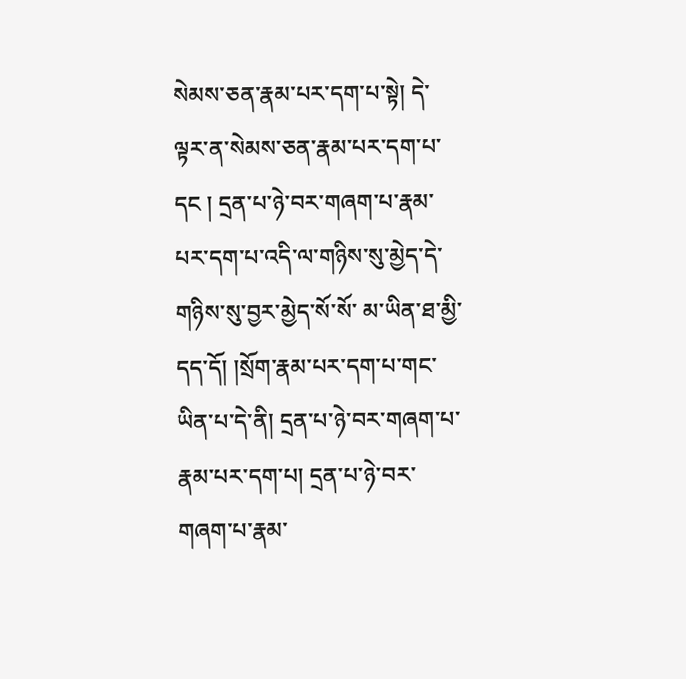སེམས་ཅན་རྣམ་པར་དག་པ་སྟེ། དེ་ལྟར་ན་སེམས་ཅན་རྣམ་པར་དག་པ་དང ། དྲན་པ་ཉེ་བར་གཞག་པ་རྣམ་པར་དག་པ་འདི་ལ་གཉིས་སུ་མྱེད་དེ་གཉིས་སུ་བྱར་མྱེད་སོ་སོ་ མ་ཡིན་ཐ་མྱི་དད་དོ། །སྲོག་རྣམ་པར་དག་པ་གང་ཡིན་པ་དེ་ནི། དྲན་པ་ཉེ་བར་གཞག་པ་རྣམ་པར་དག་པ། དྲན་པ་ཉེ་བར་གཞག་པ་རྣམ་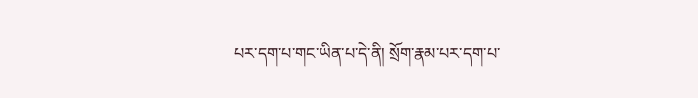པར་དག་པ་གང་ཡིན་པ་དེ་ནི། སྲོག་རྣམ་པར་དག་པ་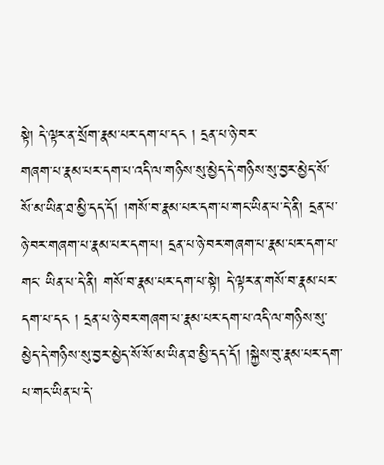སྟེ། དེ་ལྟར་ན་སྲོག་རྣམ་པར་དག་པ་དང ། དྲན་པ་ཉེ་བར་
གཞག་པ་རྣམ་པར་དག་པ་འདི་ལ་གཉིས་སུ་མྱེད་དེ་གཉིས་སུ་བྱར་མྱེད་སོ་སོ་མ་ཡིན་ཐ་མྱི་དད་དོ། །གསོ་བ་རྣམ་པར་དག་པ་གང་ཡིན་པ་དེ་ནི། དྲན་པ་ཉེ་བར་གཞག་པ་རྣམ་པར་དག་པ། དྲན་པ་ཉེ་བར་གཞག་པ་རྣམ་པར་དག་པ་གང་ ཡིན་པ་དེ་ནི། གསོ་བ་རྣམ་པར་དག་པ་སྟེ། དེ་ལྟར་ན་གསོ་བ་རྣམ་པར་དག་པ་དང ། དྲན་པ་ཉེ་བར་གཞག་པ་རྣམ་པར་དག་པ་འདི་ལ་གཉིས་སུ་མྱེད་དེ་གཉིས་སུ་བྱར་མྱེད་སོ་སོ་མ་ཡིན་ཐ་མྱི་དད་དོ། །སྐྱེས་བུ་རྣམ་པར་དག་པ་གང་ཡིན་པ་དེ་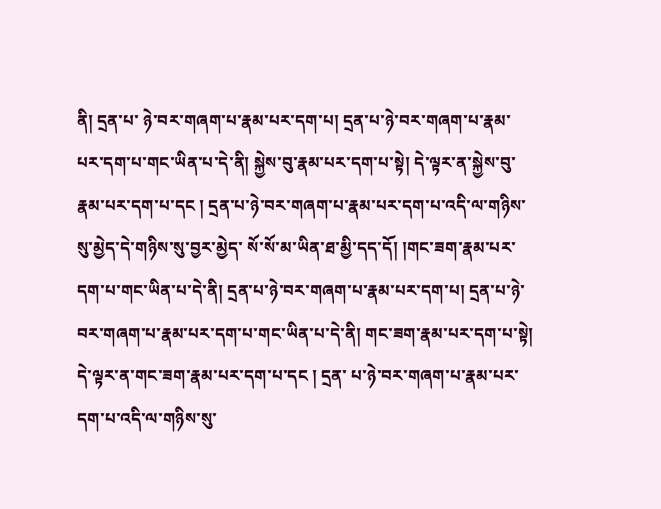ནི། དྲན་པ་ ཉེ་བར་གཞག་པ་རྣམ་པར་དག་པ། དྲན་པ་ཉེ་བར་གཞག་པ་རྣམ་པར་དག་པ་གང་ཡིན་པ་དེ་ནི། སྐྱེས་བུ་རྣམ་པར་དག་པ་སྟེ། དེ་ལྟར་ན་སྐྱེས་བུ་རྣམ་པར་དག་པ་དང ། དྲན་པ་ཉེ་བར་གཞག་པ་རྣམ་པར་དག་པ་འདི་ལ་གཉིས་སུ་མྱེད་དེ་གཉིས་སུ་བྱར་མྱེད་ སོ་སོ་མ་ཡིན་ཐ་མྱི་དད་དོ། །གང་ཟག་རྣམ་པར་དག་པ་གང་ཡིན་པ་དེ་ནི། དྲན་པ་ཉེ་བར་གཞག་པ་རྣམ་པར་དག་པ། དྲན་པ་ཉེ་བར་གཞག་པ་རྣམ་པར་དག་པ་གང་ཡིན་པ་དེ་ནི། གང་ཟག་རྣམ་པར་དག་པ་སྟེ། དེ་ལྟར་ན་གང་ཟག་རྣམ་པར་དག་པ་དང ། དྲན་ པ་ཉེ་བར་གཞག་པ་རྣམ་པར་དག་པ་འདི་ལ་གཉིས་སུ་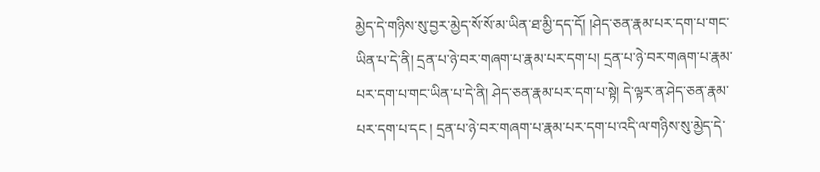མྱེད་དེ་གཉིས་སུ་བྱར་མྱེད་སོ་སོ་མ་ཡིན་ཐ་མྱི་དད་དོ། །ཤེད་ཅན་རྣམ་པར་དག་པ་གང་ཡིན་པ་དེ་ནི། དྲན་པ་ཉེ་བར་གཞག་པ་རྣམ་པར་དག་པ། དྲན་པ་ཉེ་བར་གཞག་པ་རྣམ་པར་དག་པ་གང་ཡིན་པ་དེ་ནི། ཤེད་ཅན་རྣམ་པར་དག་པ་སྟེ། དེ་ལྟར་ན་ཤེད་ཅན་རྣམ་པར་དག་པ་དང ། དྲན་པ་ཉེ་བར་གཞག་པ་རྣམ་པར་དག་པ་འདི་ལ་གཉིས་སུ་མྱེད་དེ་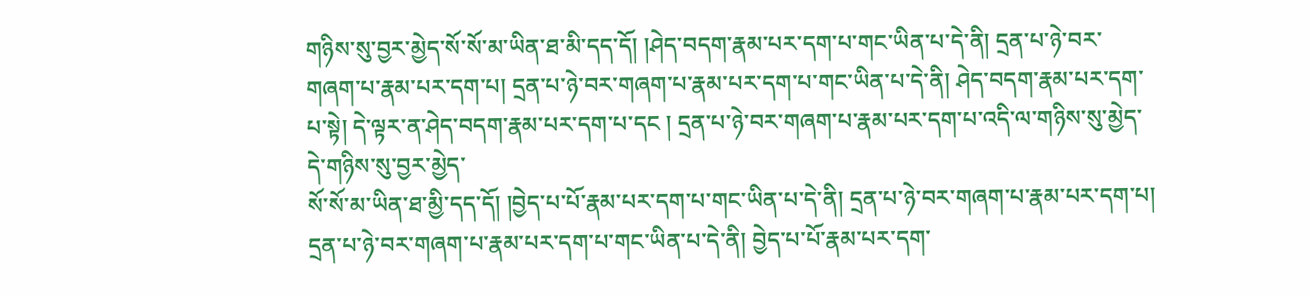གཉིས་སུ་བྱར་མྱེད་སོ་སོ་མ་ཡིན་ཐ་མི་དད་དོ། །ཤེད་བདག་རྣམ་པར་དག་པ་གང་ཡིན་པ་དེ་ནི། དྲན་པ་ཉེ་བར་ གཞག་པ་རྣམ་པར་དག་པ། དྲན་པ་ཉེ་བར་གཞག་པ་རྣམ་པར་དག་པ་གང་ཡིན་པ་དེ་ནི། ཤེད་བདག་རྣམ་པར་དག་པ་སྟེ། དེ་ལྟར་ན་ཤེད་བདག་རྣམ་པར་དག་པ་དང ། དྲན་པ་ཉེ་བར་གཞག་པ་རྣམ་པར་དག་པ་འདི་ལ་གཉིས་སུ་མྱེད་དེ་གཉིས་སུ་བྱར་མྱེད་
སོ་སོ་མ་ཡིན་ཐ་མྱི་དད་དོ། །བྱེད་པ་པོ་རྣམ་པར་དག་པ་གང་ཡིན་པ་དེ་ནི། དྲན་པ་ཉེ་བར་གཞག་པ་རྣམ་པར་དག་པ། དྲན་པ་ཉེ་བར་གཞག་པ་རྣམ་པར་དག་པ་གང་ཡིན་པ་དེ་ནི། བྱེད་པ་པོ་རྣམ་པར་དག་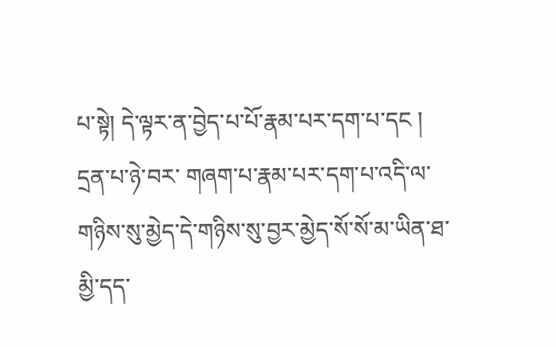པ་སྟེ། དེ་ལྟར་ན་བྱེད་པ་པོ་རྣམ་པར་དག་པ་དང ། དྲན་པ་ཉེ་བར་ གཞག་པ་རྣམ་པར་དག་པ་འདི་ལ་གཉིས་སུ་མྱེད་དེ་གཉིས་སུ་བྱར་མྱེད་སོ་སོ་མ་ཡིན་ཐ་མྱི་དད་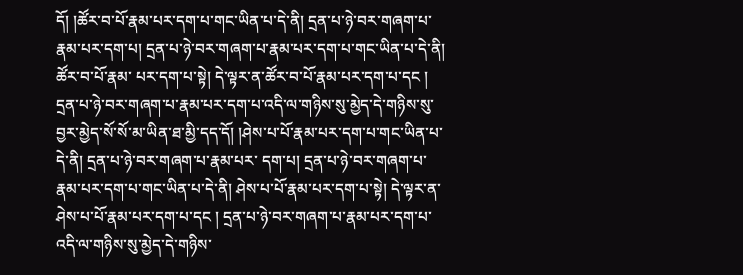དོ། །ཚོར་བ་པོ་རྣམ་པར་དག་པ་གང་ཡིན་པ་དེ་ནི། དྲན་པ་ཉེ་བར་གཞག་པ་རྣམ་པར་དག་པ། དྲན་པ་ཉེ་བར་གཞག་པ་རྣམ་པར་དག་པ་གང་ཡིན་པ་དེ་ནི། ཚོར་བ་པོ་རྣམ་ པར་དག་པ་སྟེ། དེ་ལྟར་ན་ཚོར་བ་པོ་རྣམ་པར་དག་པ་དང ། དྲན་པ་ཉེ་བར་གཞག་པ་རྣམ་པར་དག་པ་འདི་ལ་གཉིས་སུ་མྱེད་དེ་གཉིས་སུ་བྱར་མྱེད་སོ་སོ་མ་ཡིན་ཐ་མྱི་དད་དོ། །ཤེས་པ་པོ་རྣམ་པར་དག་པ་གང་ཡིན་པ་དེ་ནི། དྲན་པ་ཉེ་བར་གཞག་པ་རྣམ་པར་ དག་པ། དྲན་པ་ཉེ་བར་གཞག་པ་རྣམ་པར་དག་པ་གང་ཡིན་པ་དེ་ནི། ཤེས་པ་པོ་རྣམ་པར་དག་པ་སྟེ། དེ་ལྟར་ན་ཤེས་པ་པོ་རྣམ་པར་དག་པ་དང ། དྲན་པ་ཉེ་བར་གཞག་པ་རྣམ་པར་དག་པ་འདི་ལ་གཉིས་སུ་མྱེད་དེ་གཉིས་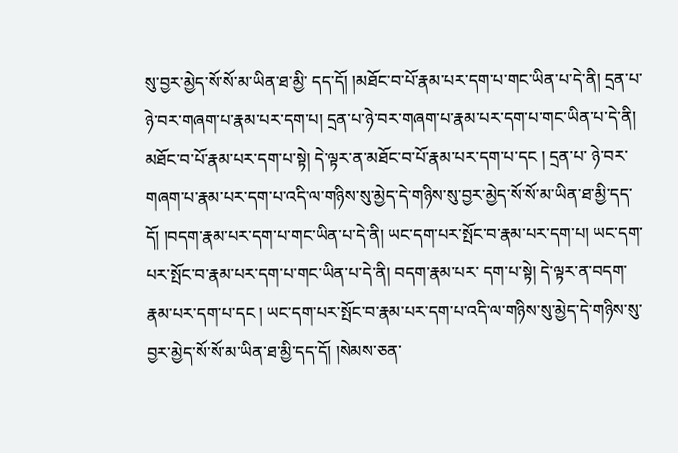སུ་བྱར་མྱེད་སོ་སོ་མ་ཡིན་ཐ་མྱི་ དད་དོ། །མཐོང་བ་པོ་རྣམ་པར་དག་པ་གང་ཡིན་པ་དེ་ནི། དྲན་པ་ཉེ་བར་གཞག་པ་རྣམ་པར་དག་པ། དྲན་པ་ཉེ་བར་གཞག་པ་རྣམ་པར་དག་པ་གང་ཡིན་པ་དེ་ནི། མཐོང་བ་པོ་རྣམ་པར་དག་པ་སྟེ། དེ་ལྟར་ན་མཐོང་བ་པོ་རྣམ་པར་དག་པ་དང ། དྲན་པ་ ཉེ་བར་གཞག་པ་རྣམ་པར་དག་པ་འདི་ལ་གཉིས་སུ་མྱེད་དེ་གཉིས་སུ་བྱར་མྱེད་སོ་སོ་མ་ཡིན་ཐ་མྱི་དད་དོ། །བདག་རྣམ་པར་དག་པ་གང་ཡིན་པ་དེ་ནི། ཡང་དག་པར་སྤོང་བ་རྣམ་པར་དག་པ། ཡང་དག་པར་སྤོང་བ་རྣམ་པར་དག་པ་གང་ཡིན་པ་དེ་ནི། བདག་རྣམ་པར་ དག་པ་སྟེ། དེ་ལྟར་ན་བདག་རྣམ་པར་དག་པ་དང ། ཡང་དག་པར་སྤོང་བ་རྣམ་པར་དག་པ་འདི་ལ་གཉིས་སུ་མྱེད་དེ་གཉིས་སུ་བྱར་མྱེད་སོ་སོ་མ་ཡིན་ཐ་མྱི་དད་དོ། །སེམས་ཅན་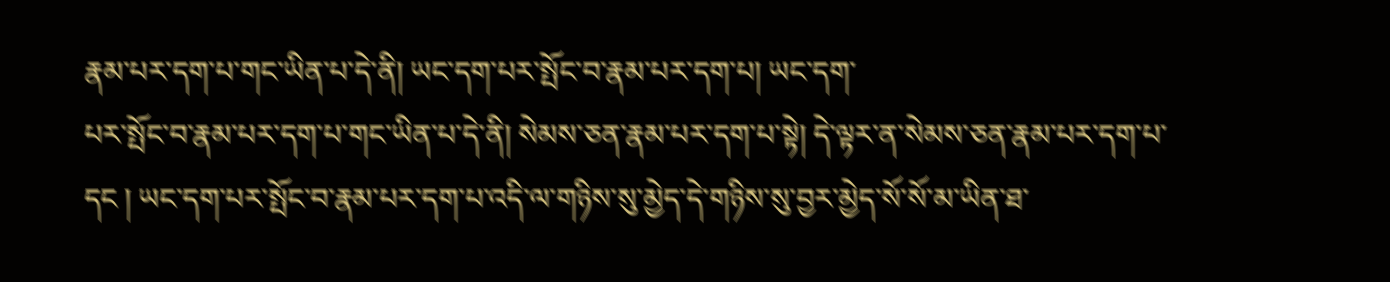རྣམ་པར་དག་པ་གང་ཡིན་པ་དེ་ནི། ཡང་དག་པར་སྤོང་བ་རྣམ་པར་དག་པ། ཡང་དག་
པར་སྤོང་བ་རྣམ་པར་དག་པ་གང་ཡིན་པ་དེ་ནི། སེམས་ཅན་རྣམ་པར་དག་པ་སྟེ། དེ་ལྟར་ན་སེམས་ཅན་རྣམ་པར་དག་པ་དང ། ཡང་དག་པར་སྤོང་བ་རྣམ་པར་དག་པ་འདི་ལ་གཉིས་སུ་མྱེད་དེ་གཉིས་སུ་བྱར་མྱེད་སོ་སོ་མ་ཡིན་ཐ་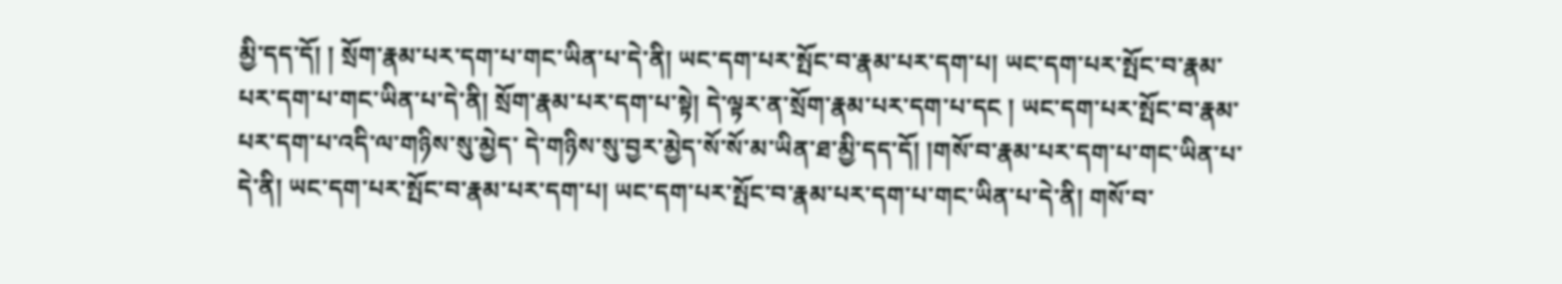མྱི་དད་དོ། ། སྲོག་རྣམ་པར་དག་པ་གང་ཡིན་པ་དེ་ནི། ཡང་དག་པར་སྤོང་བ་རྣམ་པར་དག་པ། ཡང་དག་པར་སྤོང་བ་རྣམ་པར་དག་པ་གང་ཡིན་པ་དེ་ནི། སྲོག་རྣམ་པར་དག་པ་སྟེ། དེ་ལྟར་ན་སྲོག་རྣམ་པར་དག་པ་དང ། ཡང་དག་པར་སྤོང་བ་རྣམ་པར་དག་པ་འདི་ལ་གཉིས་སུ་མྱེད་ དེ་གཉིས་སུ་བྱར་མྱེད་སོ་སོ་མ་ཡིན་ཐ་མྱི་དད་དོ། །གསོ་བ་རྣམ་པར་དག་པ་གང་ཡིན་པ་དེ་ནི། ཡང་དག་པར་སྤོང་བ་རྣམ་པར་དག་པ། ཡང་དག་པར་སྤོང་བ་རྣམ་པར་དག་པ་གང་ཡིན་པ་དེ་ནི། གསོ་བ་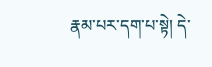རྣམ་པར་དག་པ་སྟེ། དེ་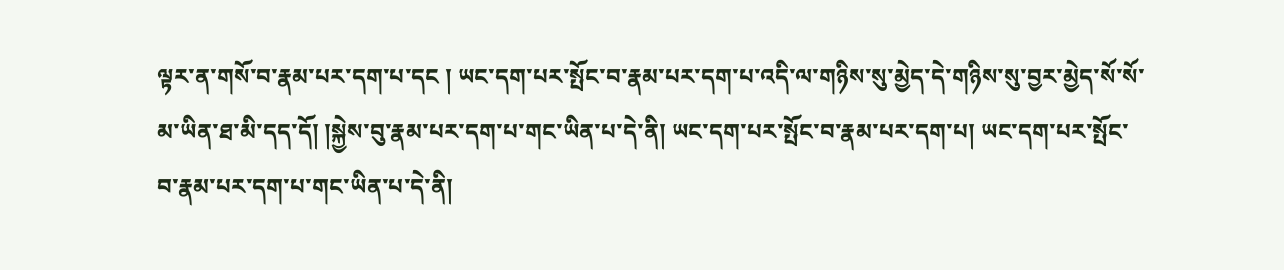ལྟར་ན་གསོ་བ་རྣམ་པར་དག་པ་དང ། ཡང་དག་པར་སྤོང་བ་རྣམ་པར་དག་པ་འདི་ལ་གཉིས་སུ་མྱེད་དེ་གཉིས་སུ་བྱར་མྱེད་སོ་སོ་མ་ཡིན་ཐ་མི་དད་དོ། །སྐྱེས་བུ་རྣམ་པར་དག་པ་གང་ཡིན་པ་དེ་ནི། ཡང་དག་པར་སྤོང་བ་རྣམ་པར་དག་པ། ཡང་དག་པར་སྤོང་བ་རྣམ་པར་དག་པ་གང་ཡིན་པ་དེ་ནི།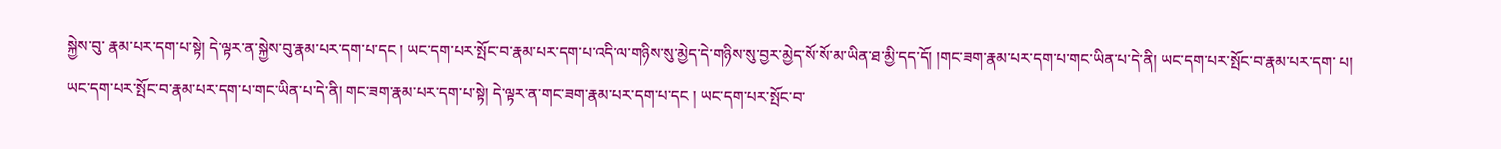སྐྱེས་བུ་ རྣམ་པར་དག་པ་སྟེ། དེ་ལྟར་ན་སྐྱེས་བུ་རྣམ་པར་དག་པ་དང ། ཡང་དག་པར་སྤོང་བ་རྣམ་པར་དག་པ་འདི་ལ་གཉིས་སུ་མྱེད་དེ་གཉིས་སུ་བྱར་མྱེད་སོ་སོ་མ་ཡིན་ཐ་མྱི་དད་དོ། །གང་ཟག་རྣམ་པར་དག་པ་གང་ཡིན་པ་དེ་ནི། ཡང་དག་པར་སྤོང་བ་རྣམ་པར་དག་ པ། ཡང་དག་པར་སྤོང་བ་རྣམ་པར་དག་པ་གང་ཡིན་པ་དེ་ནི། གང་ཟག་རྣམ་པར་དག་པ་སྟེ། དེ་ལྟར་ན་གང་ཟག་རྣམ་པར་དག་པ་དང ། ཡང་དག་པར་སྤོང་བ་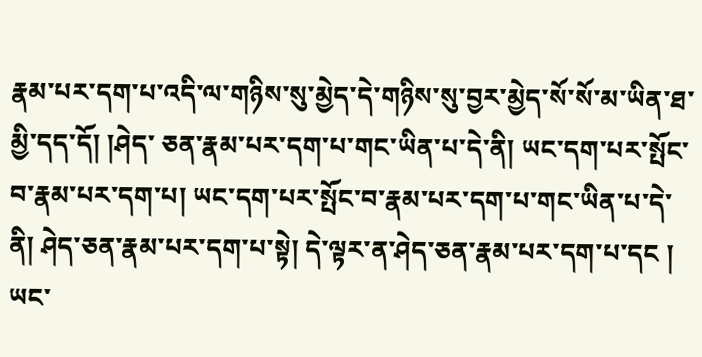རྣམ་པར་དག་པ་འདི་ལ་གཉིས་སུ་མྱེད་དེ་གཉིས་སུ་བྱར་མྱེད་སོ་སོ་མ་ཡིན་ཐ་མྱི་དད་དོ། །ཤེད་ ཅན་རྣམ་པར་དག་པ་གང་ཡིན་པ་དེ་ནི། ཡང་དག་པར་སྤོང་བ་རྣམ་པར་དག་པ། ཡང་དག་པར་སྤོང་བ་རྣམ་པར་དག་པ་གང་ཡིན་པ་དེ་ནི། ཤེད་ཅན་རྣམ་པར་དག་པ་སྟེ། དེ་ལྟར་ན་ཤེད་ཅན་རྣམ་པར་དག་པ་དང ། ཡང་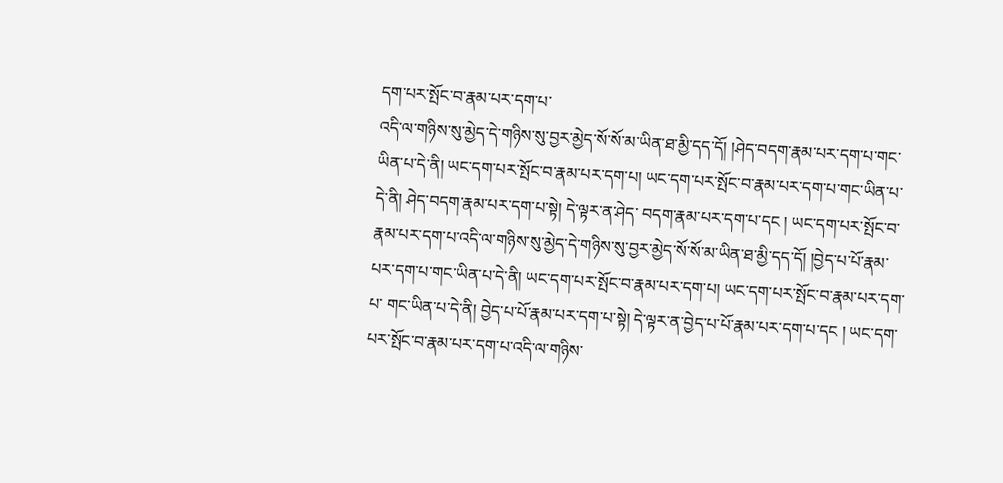དག་པར་སྤོང་བ་རྣམ་པར་དག་པ་
འདི་ལ་གཉིས་སུ་མྱེད་དེ་གཉིས་སུ་བྱར་མྱེད་སོ་སོ་མ་ཡིན་ཐ་མྱི་དད་དོ། །ཤེད་བདག་རྣམ་པར་དག་པ་གང་ཡིན་པ་དེ་ནི། ཡང་དག་པར་སྤོང་བ་རྣམ་པར་དག་པ། ཡང་དག་པར་སྤོང་བ་རྣམ་པར་དག་པ་གང་ཡིན་པ་དེ་ནི། ཤེད་བདག་རྣམ་པར་དག་པ་སྟེ། དེ་ལྟར་ན་ཤེད་ བདག་རྣམ་པར་དག་པ་དང ། ཡང་དག་པར་སྤོང་བ་རྣམ་པར་དག་པ་འདི་ལ་གཉིས་སུ་མྱེད་དེ་གཉིས་སུ་བྱར་མྱེད་སོ་སོ་མ་ཡིན་ཐ་མྱི་དད་དོ། །བྱེད་པ་པོ་རྣམ་པར་དག་པ་གང་ཡིན་པ་དེ་ནི། ཡང་དག་པར་སྤོང་བ་རྣམ་པར་དག་པ། ཡང་དག་པར་སྤོང་བ་རྣམ་པར་དག་པ་ གང་ཡིན་པ་དེ་ནི། བྱེད་པ་པོ་རྣམ་པར་དག་པ་སྟེ། དེ་ལྟར་ན་བྱེད་པ་པོ་རྣམ་པར་དག་པ་དང ། ཡང་དག་པར་སྤོང་བ་རྣམ་པར་དག་པ་འདི་ལ་གཉིས་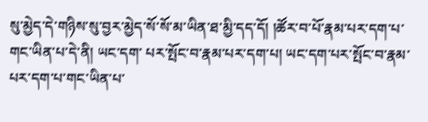སུ་མྱེད་དེ་གཉིས་སུ་བྱར་མྱེད་སོ་སོ་མ་ཡིན་ཐ་མྱི་དད་དོ། །ཚོར་བ་པོ་རྣམ་པར་དག་པ་གང་ཡིན་པ་དེ་ནི། ཡང་དག་ པར་སྤོང་བ་རྣམ་པར་དག་པ། ཡང་དག་པར་སྤོང་བ་རྣམ་པར་དག་པ་གང་ཡིན་པ་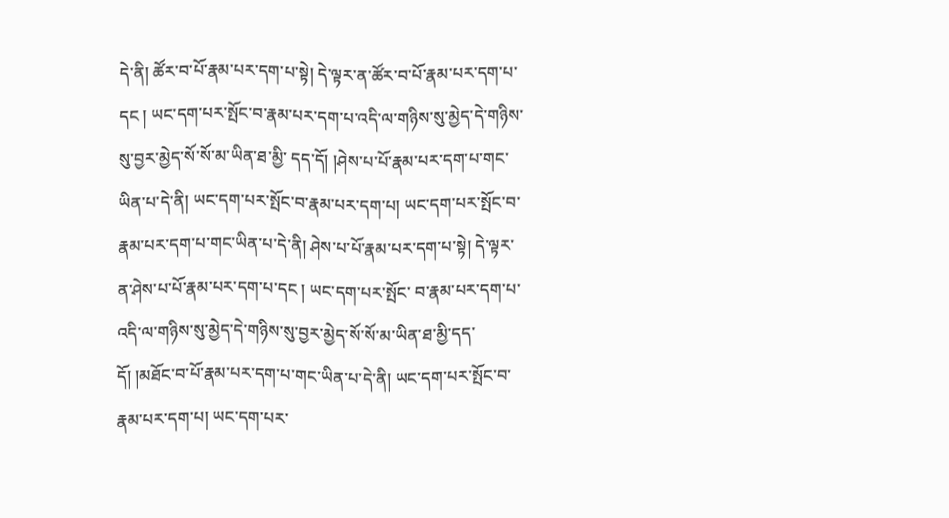དེ་ནི། ཚོར་བ་པོ་རྣམ་པར་དག་པ་སྟེ། དེ་ལྟར་ན་ཚོར་བ་པོ་རྣམ་པར་དག་པ་དང ། ཡང་དག་པར་སྤོང་བ་རྣམ་པར་དག་པ་འདི་ལ་གཉིས་སུ་མྱེད་དེ་གཉིས་སུ་བྱར་མྱེད་སོ་སོ་མ་ཡིན་ཐ་མྱི་ དད་དོ། །ཤེས་པ་པོ་རྣམ་པར་དག་པ་གང་ཡིན་པ་དེ་ནི། ཡང་དག་པར་སྤོང་བ་རྣམ་པར་དག་པ། ཡང་དག་པར་སྤོང་བ་རྣམ་པར་དག་པ་གང་ཡིན་པ་དེ་ནི། ཤེས་པ་པོ་རྣམ་པར་དག་པ་སྟེ། དེ་ལྟར་ན་ཤེས་པ་པོ་རྣམ་པར་དག་པ་དང ། ཡང་དག་པར་སྤོང་ བ་རྣམ་པར་དག་པ་འདི་ལ་གཉིས་སུ་མྱེད་དེ་གཉིས་སུ་བྱར་མྱེད་སོ་སོ་མ་ཡིན་ཐ་མྱི་དད་དོ། །མཐོང་བ་པོ་རྣམ་པར་དག་པ་གང་ཡིན་པ་དེ་ནི། ཡང་དག་པར་སྤོང་བ་རྣམ་པར་དག་པ། ཡང་དག་པར་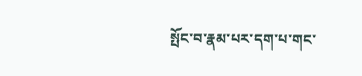སྤོང་བ་རྣམ་པར་དག་པ་གང་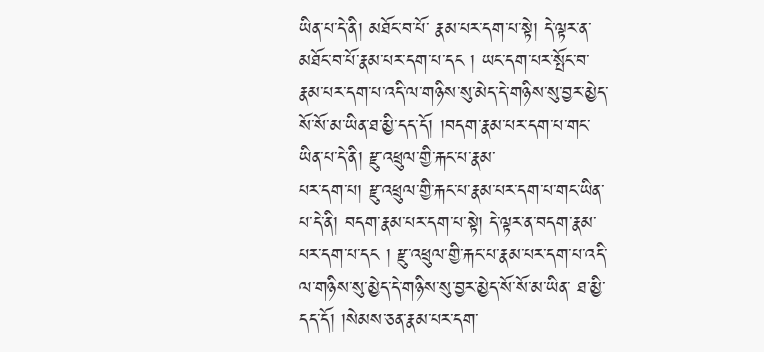ཡིན་པ་དེ་ནི། མཐོང་བ་པོ་ རྣམ་པར་དག་པ་སྟེ། དེ་ལྟར་ན་མཐོང་བ་པོ་རྣམ་པར་དག་པ་དང ། ཡང་དག་པར་སྤོང་བ་རྣམ་པར་དག་པ་འདི་ལ་གཉིས་སུ་མེད་དེ་གཉིས་སུ་བྱར་མྱེད་སོ་སོ་མ་ཡིན་ཐ་མྱི་དད་དོ། །བདག་རྣམ་པར་དག་པ་གང་ཡིན་པ་དེ་ནི། རྫུ་འཕྲུལ་གྱི་རྐང་པ་རྣམ་
པར་དག་པ། རྫུ་འཕྲུལ་གྱི་རྐང་པ་རྣམ་པར་དག་པ་གང་ཡིན་པ་དེ་ནི། བདག་རྣམ་པར་དག་པ་སྟེ། དེ་ལྟར་ན་བདག་རྣམ་པར་དག་པ་དང ། རྫུ་འཕྲུལ་གྱི་རྐང་པ་རྣམ་པར་དག་པ་འདི་ལ་གཉིས་སུ་མྱེད་དེ་གཉིས་སུ་བྱར་མྱེད་སོ་སོ་མ་ཡིན་ ཐ་མྱི་དད་དོ། །སེམས་ཅན་རྣམ་པར་དག་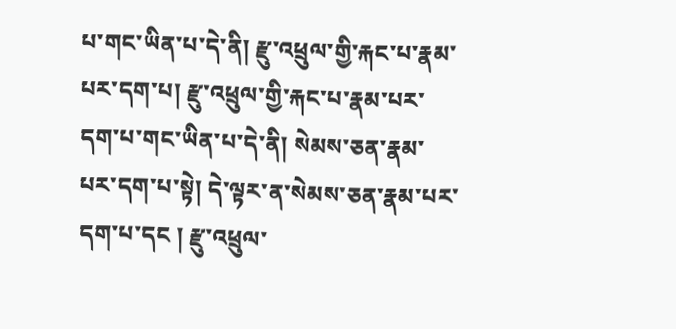པ་གང་ཡིན་པ་དེ་ནི། རྫུ་འཕྲུལ་གྱི་རྐང་པ་རྣམ་པར་དག་པ། རྫུ་འཕྲུལ་གྱི་རྐང་པ་རྣམ་པར་དག་པ་གང་ཡིན་པ་དེ་ནི། སེམས་ཅན་རྣམ་པར་དག་པ་སྟེ། དེ་ལྟར་ན་སེམས་ཅན་རྣམ་པར་དག་པ་དང ། རྫུ་འཕྲུལ་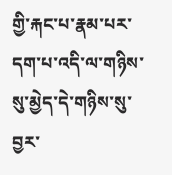གྱི་རྐང་པ་རྣམ་པར་དག་པ་འདི་ལ་གཉིས་སུ་མྱེད་དེ་གཉིས་སུ་བྱར་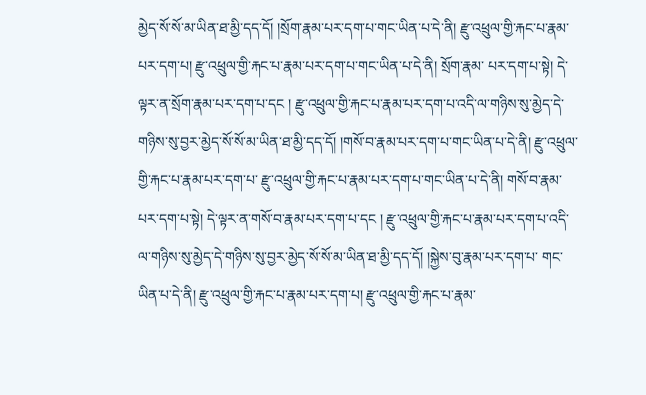མྱེད་སོ་སོ་མ་ཡིན་ཐ་མྱི་དད་དོ། །སྲོག་རྣམ་པར་དག་པ་གང་ཡིན་པ་དེ་ནི། རྫུ་འཕྲུལ་གྱི་རྐང་པ་རྣམ་པར་དག་པ། རྫུ་འཕྲུལ་གྱི་རྐང་པ་རྣམ་པར་དག་པ་གང་ཡིན་པ་དེ་ནི། སྲོག་རྣམ་ པར་དག་པ་སྟེ། དེ་ལྟར་ན་སྲོག་རྣམ་པར་དག་པ་དང ། རྫུ་འཕྲུལ་གྱི་རྐང་པ་རྣམ་པར་དག་པ་འདི་ལ་གཉིས་སུ་མྱེད་དེ་གཉིས་སུ་བྱར་མྱེད་སོ་སོ་མ་ཡིན་ཐ་མྱི་དད་དོ། །གསོ་བ་རྣམ་པར་དག་པ་གང་ཡིན་པ་དེ་ནི། རྫུ་འཕྲུལ་གྱི་རྐང་པ་རྣམ་པར་དག་པ་ རྫུ་འཕྲུལ་གྱི་རྐང་པ་རྣམ་པར་དག་པ་གང་ཡིན་པ་དེ་ནི། གསོ་བ་རྣམ་པར་དག་པ་སྟེ། དེ་ལྟར་ན་གསོ་བ་རྣམ་པར་དག་པ་དང ། རྫུ་འཕྲུལ་གྱི་རྐང་པ་རྣམ་པར་དག་པ་འདི་ལ་གཉིས་སུ་མྱེད་དེ་གཉིས་སུ་བྱར་མྱེད་སོ་སོ་མ་ཡིན་ཐ་མྱི་དད་དོ། །སྐྱེས་བུ་རྣམ་པར་དག་པ་ གང་ཡིན་པ་དེ་ནི། རྫུ་འཕྲུལ་གྱི་རྐང་པ་རྣམ་པར་དག་པ། རྫུ་འཕྲུལ་གྱི་རྐང་པ་རྣམ་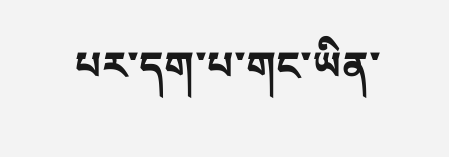པར་དག་པ་གང་ཡིན་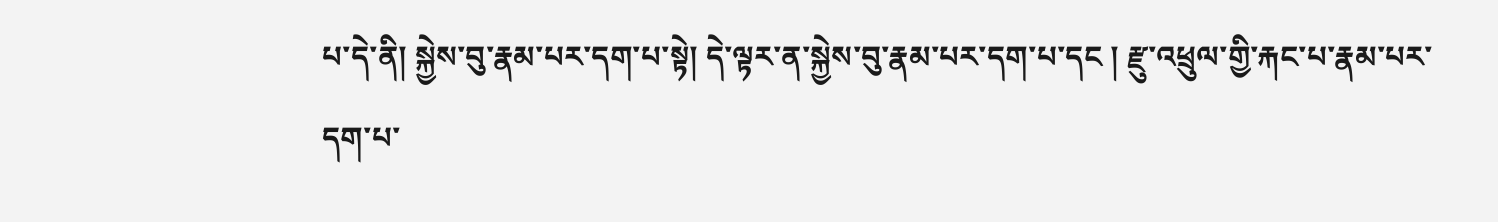པ་དེ་ནི། སྐྱེས་བུ་རྣམ་པར་དག་པ་སྟེ། དེ་ལྟར་ན་སྐྱེས་བུ་རྣམ་པར་དག་པ་དང ། རྫུ་འཕྲུལ་གྱི་རྐང་པ་རྣམ་པར་དག་པ་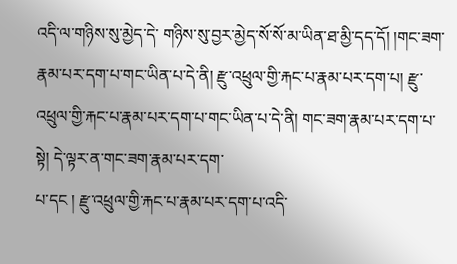འདི་ལ་གཉིས་སུ་མྱེད་དེ་ གཉིས་སུ་བྱར་མྱེད་སོ་སོ་མ་ཡིན་ཐ་མྱི་དད་དོ། །གང་ཟག་རྣམ་པར་དག་པ་གང་ཡིན་པ་དེ་ནི། རྫུ་འཕྲུལ་གྱི་རྐང་པ་རྣམ་པར་དག་པ། རྫུ་འཕྲུལ་གྱི་རྐང་པ་རྣམ་པར་དག་པ་གང་ཡིན་པ་དེ་ནི། གང་ཟག་རྣམ་པར་དག་པ་སྟེ། དེ་ལྟར་ན་གང་ཟག་རྣམ་པར་དག་
པ་དང ། རྫུ་འཕྲུལ་གྱི་རྐང་པ་རྣམ་པར་དག་པ་འདི་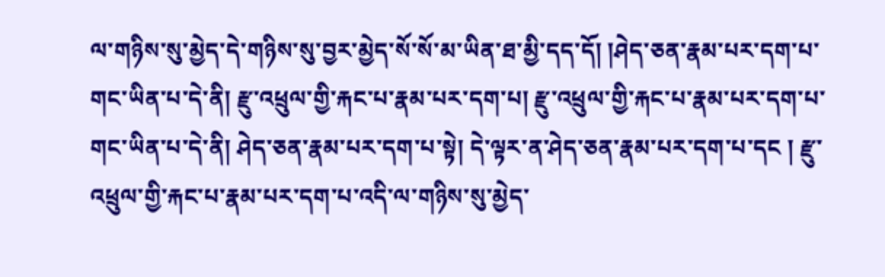ལ་གཉིས་སུ་མྱེད་དེ་གཉིས་སུ་བྱར་མྱེད་སོ་སོ་མ་ཡིན་ཐ་མྱི་དད་དོ། །ཤེད་ཅན་རྣམ་པར་དག་པ་གང་ཡིན་པ་དེ་ནི། རྫུ་འཕྲུལ་གྱི་རྐང་པ་རྣམ་པར་དག་པ། རྫུ་འཕྲུལ་གྱི་རྐང་པ་རྣམ་པར་དག་པ་གང་ཡིན་པ་དེ་ནི། ཤེད་ཅན་རྣམ་པར་དག་པ་སྟེ། དེ་ལྟར་ན་ཤེད་ཅན་རྣམ་པར་དག་པ་དང ། རྫུ་འཕྲུལ་གྱི་རྐང་པ་རྣམ་པར་དག་པ་འདི་ལ་གཉིས་སུ་མྱེད་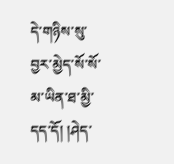དེ་གཉིས་སུ་བྱར་མྱེད་སོ་སོ་མ་ཡིན་ཐ་མྱི་དད་དོ། །ཤེད་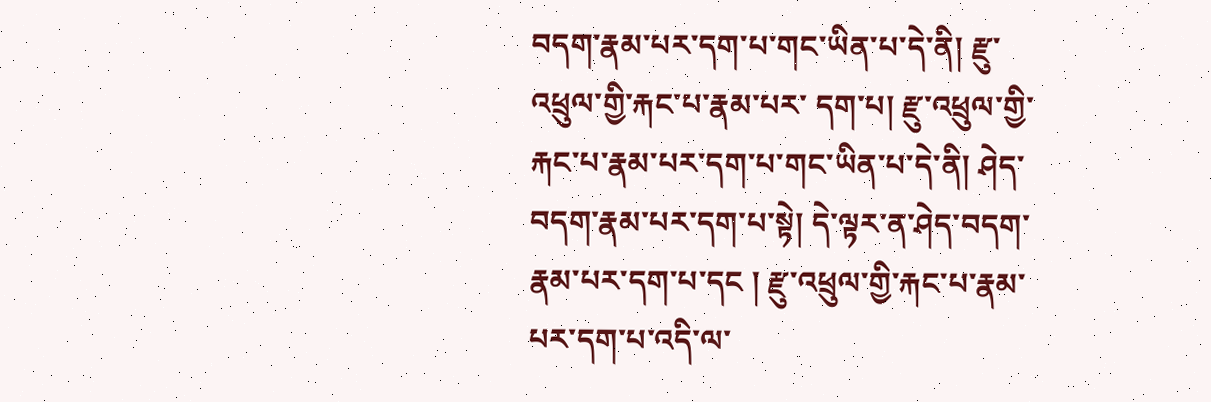བདག་རྣམ་པར་དག་པ་གང་ཡིན་པ་དེ་ནི། རྫུ་འཕྲུལ་གྱི་རྐང་པ་རྣམ་པར་ དག་པ། རྫུ་འཕྲུལ་གྱི་རྐང་པ་རྣམ་པར་དག་པ་གང་ཡིན་པ་དེ་ནི། ཤེད་བདག་རྣམ་པར་དག་པ་སྟེ། དེ་ལྟར་ན་ཤེད་བདག་རྣམ་པར་དག་པ་དང ། རྫུ་འཕྲུལ་གྱི་རྐང་པ་རྣམ་པར་དག་པ་འདི་ལ་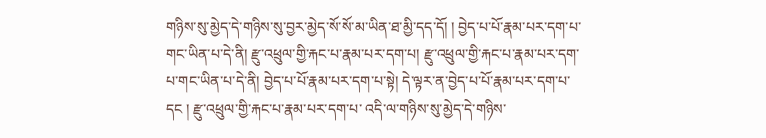གཉིས་སུ་མྱེད་དེ་གཉིས་སུ་བྱར་མྱེད་སོ་སོ་མ་ཡིན་ཐ་མྱི་དད་དོ། ། བྱེད་པ་པོ་རྣམ་པར་དག་པ་གང་ཡིན་པ་དེ་ནི། རྫུ་འཕྲུལ་གྱི་རྐང་པ་རྣམ་པར་དག་པ། རྫུ་འཕྲུལ་གྱི་རྐང་པ་རྣམ་པར་དག་པ་གང་ཡིན་པ་དེ་ནི། བྱེད་པ་པོ་རྣམ་པར་དག་པ་སྟེ། དེ་ལྟར་ན་བྱེད་པ་པོ་རྣམ་པར་དག་པ་དང ། རྫུ་འཕྲུལ་གྱི་རྐང་པ་རྣམ་པར་དག་པ་ འདི་ལ་གཉིས་སུ་མྱེད་དེ་གཉིས་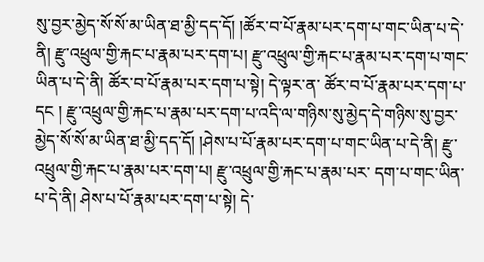སུ་བྱར་མྱེད་སོ་སོ་མ་ཡིན་ཐ་མྱི་དད་དོ། །ཚོར་བ་པོ་རྣམ་པར་དག་པ་གང་ཡིན་པ་དེ་ནི། རྫུ་འཕྲུལ་གྱི་རྐང་པ་རྣམ་པར་དག་པ། རྫུ་འཕྲུལ་གྱི་རྐང་པ་རྣམ་པར་དག་པ་གང་ཡིན་པ་དེ་ནི། ཚོར་བ་པོ་རྣམ་པར་དག་པ་སྟེ། དེ་ལྟར་ན་ ཚོར་བ་པོ་རྣམ་པར་དག་པ་དང ། རྫུ་འཕྲུལ་གྱི་རྐང་པ་རྣམ་པར་དག་པ་འདི་ལ་གཉིས་སུ་མྱེད་དེ་གཉིས་སུ་བྱར་མྱེད་སོ་སོ་མ་ཡིན་ཐ་མྱི་དད་དོ། །ཤེས་པ་པོ་རྣམ་པར་དག་པ་གང་ཡིན་པ་དེ་ནི། རྫུ་འཕྲུལ་གྱི་རྐང་པ་རྣམ་པར་དག་པ། རྫུ་འཕྲུལ་གྱི་རྐང་པ་རྣམ་པར་ དག་པ་གང་ཡིན་པ་དེ་ནི། ཤེས་པ་པོ་རྣམ་པར་དག་པ་སྟེ། དེ་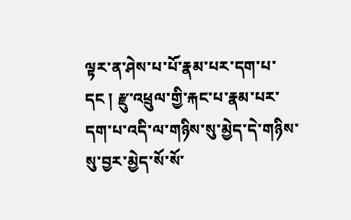ལྟར་ན་ཤེས་པ་པོ་རྣམ་པར་དག་པ་དང ། རྫུ་འཕྲུལ་གྱི་རྐང་པ་རྣམ་པར་དག་པ་འདི་ལ་གཉིས་སུ་མྱེད་དེ་གཉིས་སུ་བྱར་མྱེད་སོ་སོ་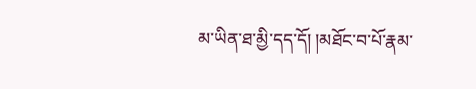མ་ཡིན་ཐ་མྱི་དད་དོ། །མཐོང་བ་པོ་རྣམ་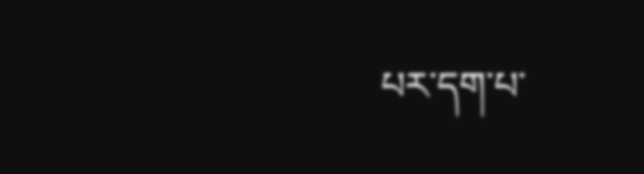པར་དག་པ་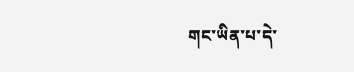གང་ཡིན་པ་དེ་